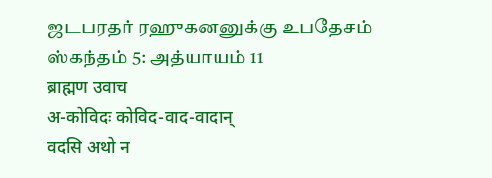ஜடபரதர் ரஹுகனனுக்கு உபதேசம்
ஸ்கந்தம் 5: அத்யாயம் 11
ब्राह्मण उवाच
अ-कोविदः कोविद-वाद-वादान्
वदसि अथो न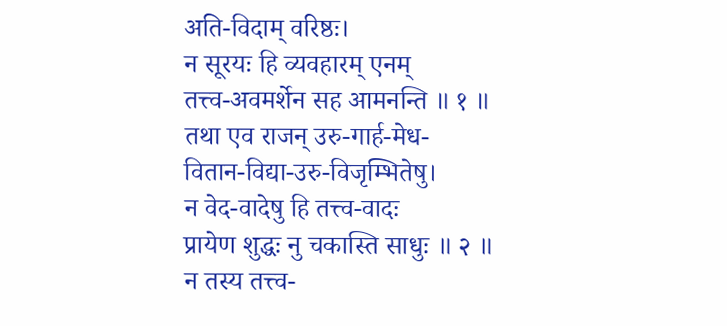अति-विदाम् वरिष्ठः।
न सूरयः हि व्यवहारम् एनम्
तत्त्व-अवमर्शेन सह आमनन्ति ॥ १ ॥
तथा एव राजन् उरु-गार्ह-मेध-
वितान-विद्या-उरु-विजृम्भितेषु।
न वेद-वादेषु हि तत्त्व-वादः
प्रायेण शुद्धः नु चकास्ति साधुः ॥ २ ॥
न तस्य तत्त्व-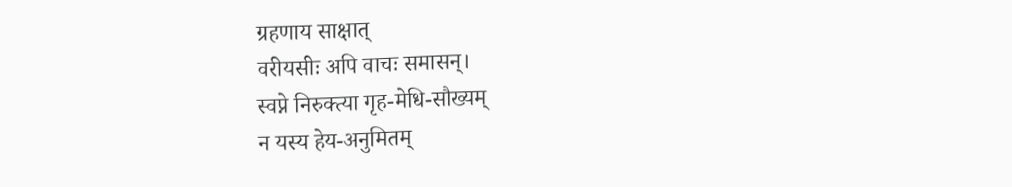ग्रहणाय साक्षात्
वरीयसीः अपि वाचः समासन्।
स्वप्ने निरुक्त्या गृह-मेधि-सौख्यम्
न यस्य हेय-अनुमितम्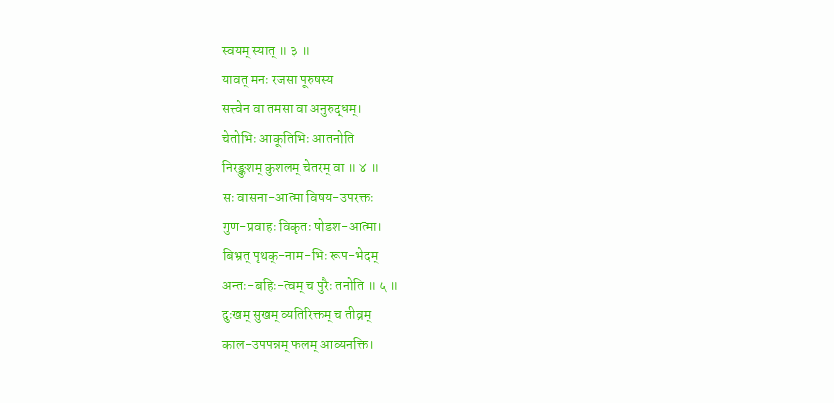स्वयम् स्यात् ॥ ३ ॥
यावत् मनः रजसा पूरुषस्य
सत्त्वेन वा तमसा वा अनुरुद्धम्।
चेतोभिः आकूतिभिः आतनोति
निरङ्कुशम् कुशलम् चेतरम् वा ॥ ४ ॥
सः वासना-आत्मा विषय-उपरक्तः
गुण-प्रवाहः विकृतः षोडश-आत्मा।
बिभ्रत् पृथक्-नाम-भिः रूप-भेदम्
अन्तः-बहिः-त्वम् च पुरैः तनोति ॥ ५ ॥
दुःखम् सुखम् व्यतिरिक्तम् च तीव्रम्
काल-उपपन्नम् फलम् आव्यनक्ति।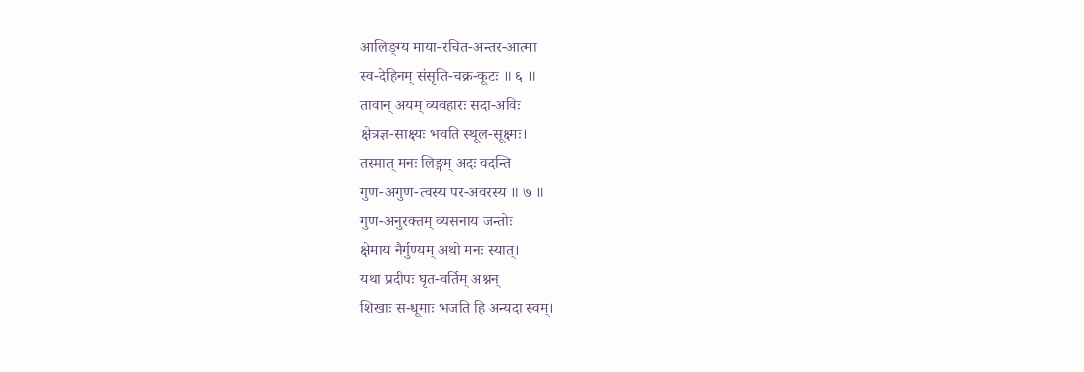आलिङ्ग्य माया-रचित-अन्तर-आत्मा
स्व-देहिनम् संसृति-चक्र-कूटः ॥ ६ ॥
तावान् अयम् व्यवहारः सदा-अविः
क्षेत्रज्ञ-साक्ष्यः भवति स्थूल-सूक्ष्मः।
तस्मात् मनः लिङ्गम् अदः वदन्ति
गुण-अगुण-त्वस्य पर-अवरस्य ॥ ७ ॥
गुण-अनुरक्तम् व्यसनाय जन्तोः
क्षेमाय नैर्गुण्यम् अथो मनः स्यात्।
यथा प्रदीपः घृत-वर्तिम् अश्नन्
शिखाः स-धूमाः भजति हि अन्यदा स्वम्।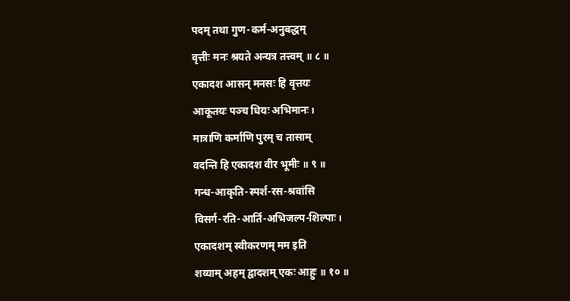पदम् तथा गुण-कर्म-अनुबद्धम्
वृत्तीः मनः श्रयते अन्यत्र तत्त्वम् ॥ ८ ॥
एकादश आसन् मनसः हि वृत्तयः
आकूतयः पञ्च धियः अभिमानः।
मात्राणि कर्माणि पुरम् च तासाम्
वदन्ति हि एकादश वीर भूमीः ॥ ९ ॥
गन्ध-आकृति-स्पर्श-रस-श्रवांसि
विसर्ग-रति-आर्ति-अभिजल्प-शिल्पाः।
एकादशम् स्वीकरणम् मम इति
शय्याम् अहम् द्वादशम् एकः आहुः ॥ १० ॥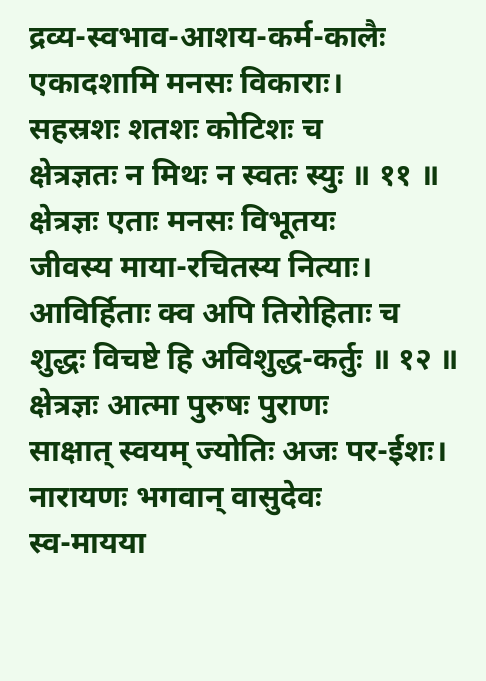द्रव्य-स्वभाव-आशय-कर्म-कालैः
एकादशामि मनसः विकाराः।
सहस्रशः शतशः कोटिशः च
क्षेत्रज्ञतः न मिथः न स्वतः स्युः ॥ ११ ॥
क्षेत्रज्ञः एताः मनसः विभूतयः
जीवस्य माया-रचितस्य नित्याः।
आविर्हिताः क्व अपि तिरोहिताः च
शुद्धः विचष्टे हि अविशुद्ध-कर्तुः ॥ १२ ॥
क्षेत्रज्ञः आत्मा पुरुषः पुराणः
साक्षात् स्वयम् ज्योतिः अजः पर-ईशः।
नारायणः भगवान् वासुदेवः
स्व-मायया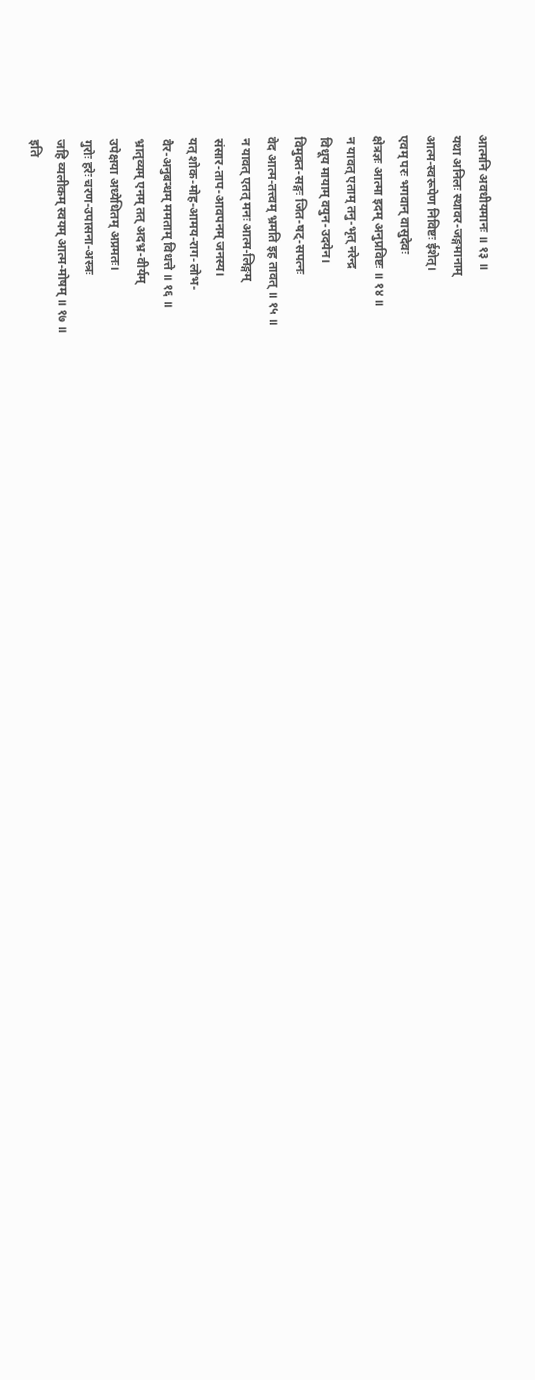आत्मनि अवधीयमानः ॥ १३ ॥
यथा अनिलः स्थावर-जङ्गमानाम्
आत्म-स्वरूपेण निविष्टः ईशेत्।
एवम् परः भगवान् वासुदेवः
क्षेत्रज्ञः आत्मा इदम् अनुप्रविष्टः ॥ १४ ॥
न यावत् एताम् तनु-भृत् नरेन्द्र
विधूय मायाम् वयुन-उदयेन।
विमुक्त-सङ्गः जित-षट्-सपत्नः
वेद आत्म-तत्त्वम् भ्रमति इह तावत् ॥ १५ ॥
न यावत् एतत् मनः आत्म-लिङ्गम्
संसार-ताप-आवपनम् जनस्य।
यत् शोक-मोह-आमय-राग-लोभ-
वैर-अनुबन्धम् ममताम् विधत्ते ॥ १६ ॥
भ्रातृव्यम् एनम् तत् अदभ्र-वीर्यम्
उपेक्षया अध्येधितम् अप्रमतः।
गुरोः हरेः चरण-उपासना-अस्त्रः
जहि व्यलीकम् स्वयम् आत्म-मोषम् ॥ १७ ॥
इति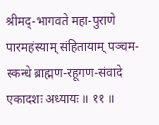श्रीमद्-भागवते महा-पुराणे पारमहंस्याम् संहितायाम् पञ्चम-स्कन्धे ब्राह्मण-रहूगण-संवादे एकादशः अध्यायः ॥ ११ ॥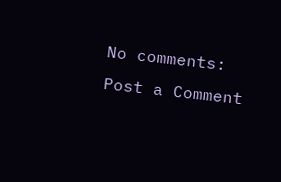No comments:
Post a Comment